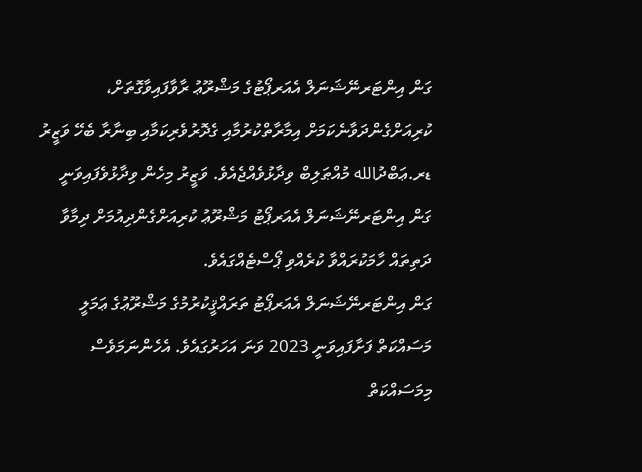ގަން އިންޓަރނޭޝަނަލް އެއަރޕޯޓުގެ މަޝްރޫޢު ރާވާފައިވާގޮތަށް، ކުރިއަށްގެންދަވާނެކަމަށް އިމާރާތްކުރުމާއި ގެދޮރުވެރިކަމާއި ބިނާރާ ބެހޭ ވަޒީރު ޑރ.ޢަބްދުالله މުއްޠަލިބް ވިދާޅުވެއްޖެއެވެ. ވަޒީރު މިހެން ވިދާޅުވެފައިވަނީ ގަން އިންޓަރނޭޝަނަލް އެއަރޕޯޓު މަޝްރޫޢު ކުރިއަށްގެންދިއުމަށް ދިމާވާ ދަތިތައް ހާމަކުރައްވާ ކުރެއްވި ޕޯސްޓެއްގައެވެ.
ގަން އިންޓަރނޭޝަނަލް އެއަރޕޯޓު ތަރައްޤީކުރުމުގެ މަޝްރޫޢުގެ ޢަމަލީ މަސައްކަތް ފަށާފައިވަނީ 2023 ވަނަ އަހަރުގައެވެ. އެހެންނަމަވެސް މިމަސައްކަތް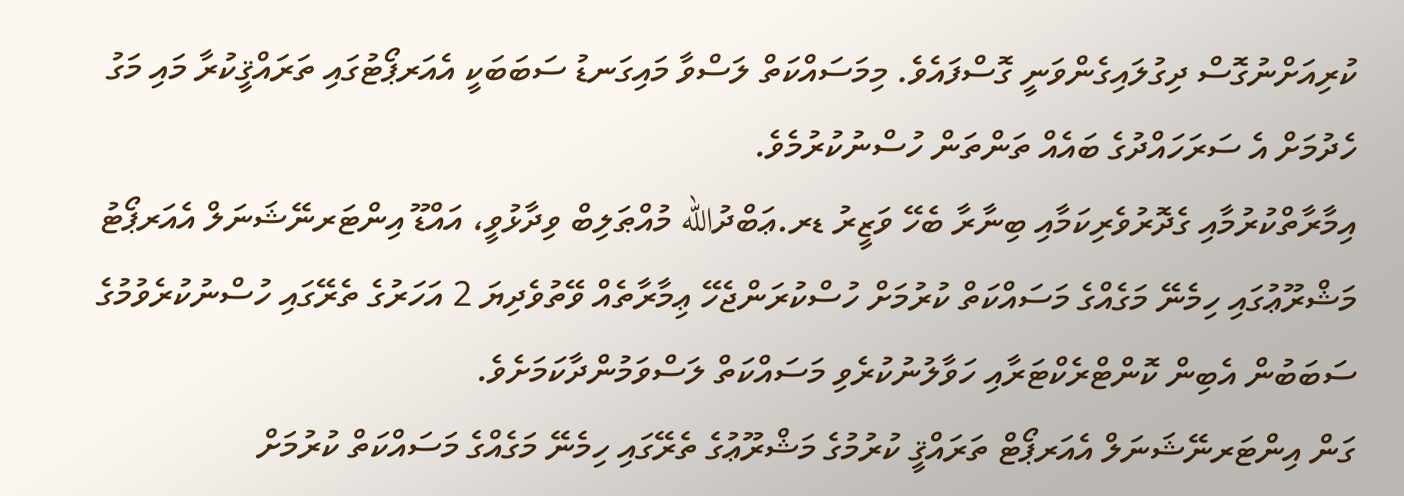ކުރިއަށްނުގޮސް ދިގުލައިގެންވަނީ ގޮސްފައެވެ. މިމަސައްކަތް ލަސްވާ މައިގަނޑު ސަބަބަކީ އެއަރޕޯޓުގައި ތަރައްޤީކުރާ މައި މަގު ހެދުމަށް އެ ސަރަހައްދުގެ ބައެއް ތަންތަން ހުސްނުކުރުމެވެ.
އިމާރާތްކުރުމާއި ގެދޮރުވެރިކަމާއި ބިނާރާ ބެހޭ ވަޒީރު ޑރ.ޢަބްދުالله މުއްޠަލިބް ވިދާޅުވީ، އައްޑޫ އިންޓަރނޭޝަނަލް އެއަރޕޯޓު މަޝްރޫޢުގައި ހިމެނޭ މަގެއްގެ މަސައްކަތް ކުރުމަށް ހުސްކުރަންޖެހޭ ޢިމާރާތެއް ވޭތުވެދިޔަ 2 އަހަރުގެ ތެރޭގައި ހުސްނުކުރެވުމުގެ ސަބަބުން އެބިން ކޮންޓްރެކްޓަރާއި ހަވާލުނުކުރެވި މަސައްކަތް ލަސްވަމުންދާކަމަށެވެ.
ގަން އިންޓަރނޭޝަނަލް އެއަރޕޯޓް ތަރައްޤީ ކުރުމުގެ މަޝްރޫޢުގެ ތެރޭގައި ހިމެނޭ މަގެއްގެ މަސައްކަތް ކުރުމަށް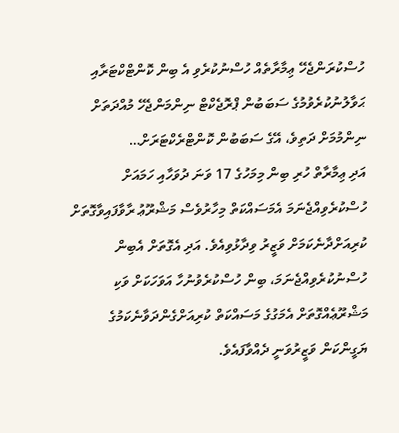ހުސްކުރަންޖެހޭ ޢިމާރާތެއް ހުސްނުކުރެވި އެ ބިން ކޮންޓްކްޓަރާއި ޙަވާލުނުކުރެވުމުގެ ސަބަބުން ޕްރޮޖެކްޓް ނިންމަންޖެހޭ މުއްދަތަށް ނިންމުމަށް ދަތިވެ، އޭގެ ސަބަބުން ކޮންޓްރެކްޓަރަށް…
އަދި ޢިމާރާތް ހުރި ބިން މިމަހުގެ 17 ވަނަ ދުވަހާއި ހަމައަށް ހުސްކުރެވިއްޖެނަމަ އެމަސައްކަތް މިހާރުވެސް މަޝްރޫޢު ރާވާފައިވާގޮތަށް ކުރިއަށްދާނެކަމަށް ވަޒީރު ވިދާޅުވިއެވެ. އަދި އެގޮތަށް އެބިން ހުސްނުކުރެވިއްޖެނަމަ، ބިން ހުސްކުރެވުނުހާ އަވަހަކަށް ވަކި މަޝްރޫޢެއްގޮތަށް އެމަގުގެ މަސައްކަތް ކުރިއަށްގެންދަވާނެކަމުގެ ޔަގީންކަން ވަޒީރުވަނީ ދެއްވާފައެވެ.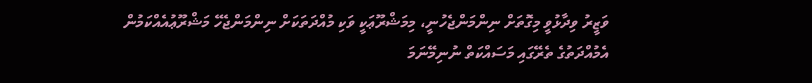ވަޒީރު ވިދާޅުވީ މިގޮތަށް ނިންމަންޖެހުނީ، މިމަޝްރޫޢަކީ ވަކި މުއްދަތަކަށް ނިންމަންޖެހޭ މަޝްރޫޢުއެއްކަމުން އެމުއްދަތުގެ ތެރޭގައި މަސައްކަތް ނުނިމޭނަމަ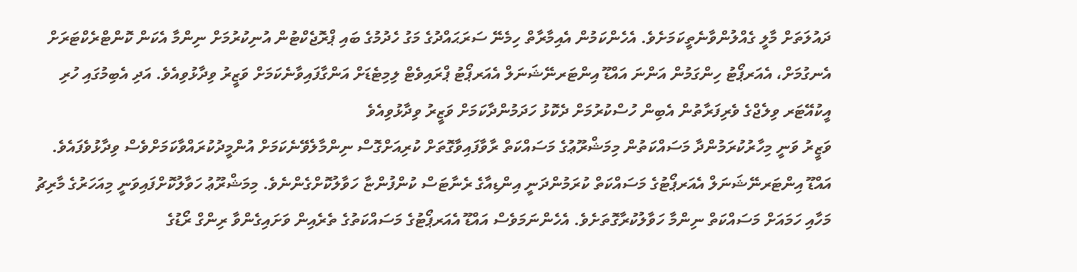ދައުލަތަށް މާލީ ގެއްލުންވާނެތީކަމަށެވެ. އެހެންކަމުން އެއިމާރާތް ހިމެނޭ ސަރަޙައްދުގެ މަގު ހެދުމުގެ ބައި ޕްރޮޖެކްޓުން އުނިކުރުމަށް ނިންމާ އެކަން ކޮންޓްރެކްޓަރަށް އެނގުމަށް، އެއަރޕޯޓު ހިންގަމުން އަންނަ އައްޑޫ އިންޓަރނޭޝަނަލް އެއަރޕޯޓު ޕްރައިވެޓް ލިމިޓެޑަށް އަންގާފައިވާނެކަމަށް ވަޒީރު ވިދާޅުވިއެވެ. އަދި އެބިމުގައި ހުރި އީކުއޭޓަރ ވިލެޖްގެ ވެރިފަރާތުން އެބިން ހުސްކުރުމަށް ދެކޮޅު ހަދަމުންދާކަމަށް ވަޒީރު ވިދާޅުވިއެވެ
ވަޒީރު ވަނީ މިހާރުކުރަމުންދާ މަސައްކަތުން މިމަޝްރޫޢުގެ މަސައްކަތް ރާވާފައިވާގޮތަށް ކުރިއަށްގޮސް ނިންމާލެވޭނެކަމަށް އުންމީދުކުރައްވާކަމަށްވެސް ވިދާޅުވެފައެވެ.
އައްޑޫ އިންޓަރނޭޝަނަލް އެއަރޕޯޓުގެ މަސައްކަތް ކުރަމުންދަނީ އިންޑިއާގެ ރެނާޓަސް ކުންފުންޏާ ހަވާލުކޮށްގެންނެވެ. މިމަޝްރޫޢު ހަވާލުކޮށްފައިވަނީ މިއަހަރުގެ މާރިޗު މަހާއި ހަމައަށް މަސައްކަތް ނިންމާ ހަވާލުކުރާގޮތަށެވެ. އެހެންނަމަވެސް އައްޑޫ އެއަރޕޯޓުގެ މަސައްކަތުގެ ތެރެއިން ވަށައިގެންވާ ރިންގް ރޯޑުގެ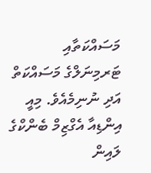މަސައްކަތާއި ޓަރމިނަލްގެ މަސައްކަތް އަދި ނުނިމެއެވެ. މިއީ އިންޑިއާ އެގްޒިމް ބެންކްގެ ލައިން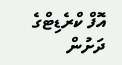އޮފް ކްރެޑިޓްގެ ދަށުން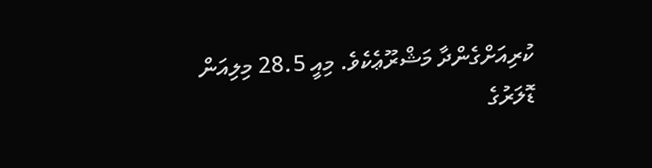ކުރިއަށްގެންދާ މަޝްރޫޢެކެވެ. މިއީ 28.5 މިލިއަން ޑޮލަރުގެ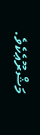މަޝްރޫޢެކެވެ.